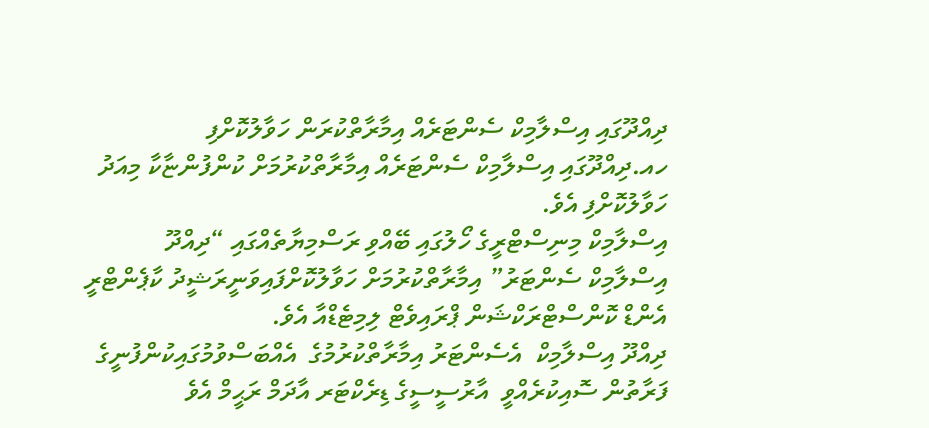ދިއްދޫގައި އިސްލާމިކް ސެންޓަރެއް އިމާރާތްކުރަން ހަވާލުކޮށްފި
ހއ.ދިއްދޫގައި އިސްލާމިކް ސެންޓަރެއް އިމާރާތްކުރުމަށް ކުންފުންޏާކާ މިއަދު ހަވާލުކޮށްފި އެވެ.
އިސްލާމިކް މިނިސްޓްރީގެ ހޯލުގައި ބޭއްވި ރަސްމިޔާތެއްގައި “ދިއްދޫ އިސްލާމިކް ސެންޓަރު” އިމާރާތްކުރުމަށް ހަވާލުކޮށްފައިވަނީރަޝީދު ކާޕެންޓްރީ އެންޑް ކޮންސްޓްރަކްޝަން ޕްރައިވެޓް ލިމިޓެޑްއާ އެވެ.
ދިއްދޫ އިސްލާމިކް  އެސެންޓަރު އިމާރާތްކުރުމުގެ  އެއްބަސްވުމުގައިކުންފުނީގެ ފަރާތުން ސޮއިކުރެއްވީ  އާރުސީސީގެ ޑިރެކްޓަރ އާދަމް ރަޙީމް އެވެ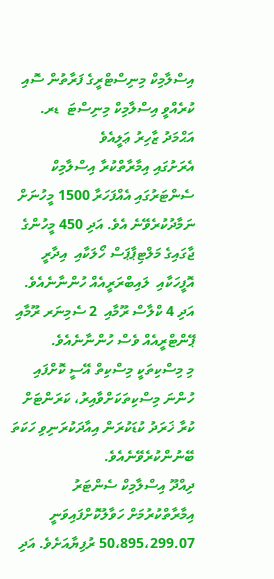އިސްލާމިކް މިނިސްޓްރީގެ ފަރާތުން ސޮއި ކުރެއްވީ އިސްލާމިކް މިނިސްޓަ  ޑރ. އަޙްމަދު ޒާހިރު ޢަލީއެވެ
އެރަށުގައި އިމާރާތްކުރާ އިސްލާމިކް ސެންޓަރުގައި އެއްފަހަރާ 1500 މީހުނަށް ނަމާދުކުރެވޭނެ އެވެ. އަދި 450 މީހުންގެ ޖާގައިގެ މަލްޓިޕާޕަސް ހޯލަކާއި  އިދާރީ އޮފީހަކާއި  ލައިބްރަރީއެއް ހުންނާނެއެވެ. އަދި 4 ކްލާސް ރޫމާއި  2 ސެމިނަރ ރޫމާއި ޕޭންޓްރީއެއް ވެސް ހުންނާނެއެވެ.
މި މިސްކިތަކީ މިސްކިތް އޭސީ ކޮށްފައި ހުންނަ މިސްކިތަކަށްވާއިރު، ކަރަންޓަށް ކުރާ ޚަރަދު ކުޑަކުރަން އިއާދަކުރަނިވި ހަކަތަ ބޭނުންކުރެވޭނެއެވެ.
ދިއްދޫ އިސްލާމިކް ސެންޓަރު އިމާރާތްކުރުމަށް ހަވާލުކޮށްފައިވަނީ 50،895،299.07 ރުފިޔާއަށެވެ. އަދި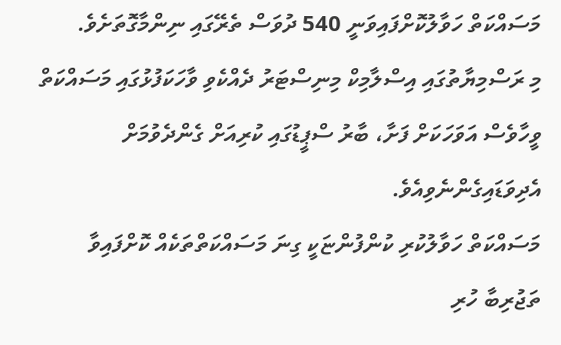މަސައްކަތް ހަވާލުކޮށްފައިވަނީ 540 ދުވަސް ތެރޭގައި ނިންމާގޮތަށެވެ.
މި ރަސްމިޔާތުގައި އިސްލާމިކް މިނިސްޓަރު ދެއްކެވި ވާހަކަފުޅުގައި މަސައްކަތް ވީހާވެސް އަވަހަކަށް ފަށާ، ބާރު ސްޕީޑުގައި ކުރިއަށް ގެންދެވުމަށް އެދިވަޑައިގެންނެވިއެވެ.
މަސައްކަތް ހަވާލުކުރި ކުންފުންޏަކީ ގިނަ މަސައްކަތްތަކެއް ކޮށްފައިވާ ތަޖުރިބާ ހުރި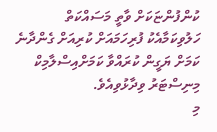ކުންފުންޏަކަށް ވާތީ މަސައްކަތް ހަލުވިކަމާއެކު ފުރިހަމައަށް ކުރިއަށް ގެންދާނެ ކަމަށް ޔަގީން ކުރައްވާ ކަމަށްއިސްލާމިކް މިނިސްޓަރު ވިދާޅުވިއެވެ.
މި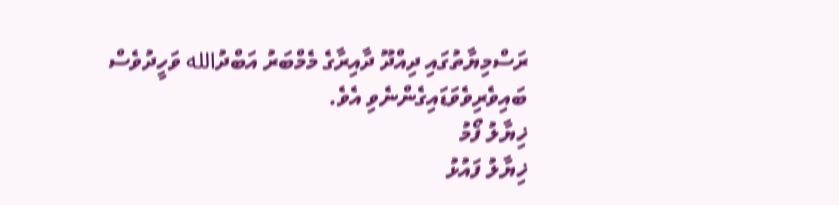ރަސްމިޔާތުގައި ދިއްދޫ ދާއިރާގެ މެމްބަރު އަބްދުالله ވަހީދުވެސް ބައިވެރިވެވަޑައިގެންނެވި އެވެ.
ޚިޔާލު ފޯމު
ޚިޔާލު ފައުޅު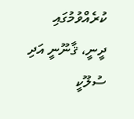ކުރެއްވުމުގައި ދީނީ، ޤާނޫނީ އަދި ސުލޫކީ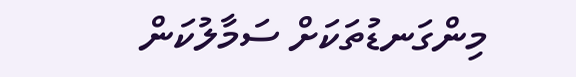މިންގަނޑުތަކަށް ސަމާލުކަން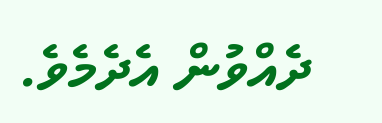ދެއްވުން އެދެމެވެ.